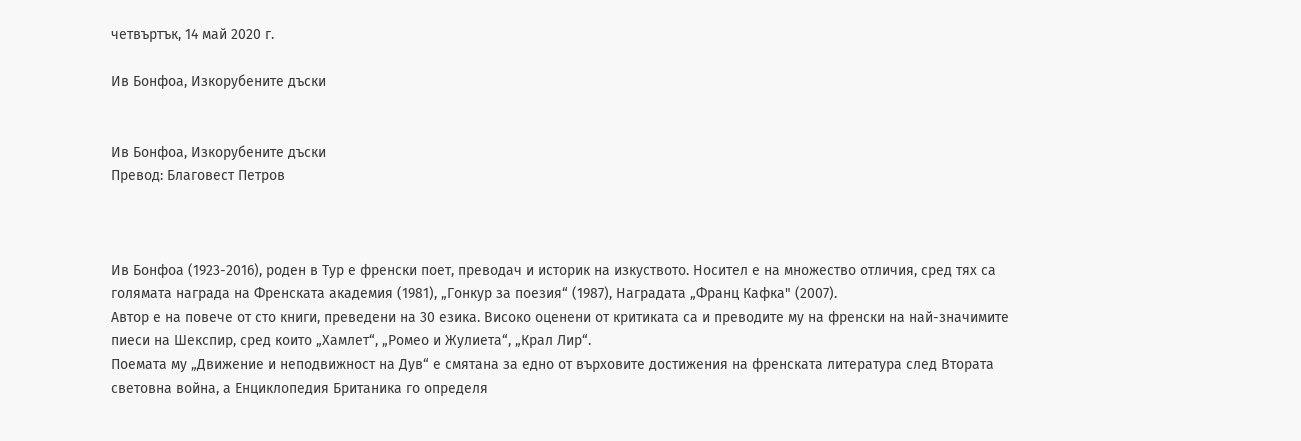четвъртък, 14 май 2020 г.

Ив Бонфоа, Изкорубените дъски


Ив Бонфоа, Изкорубените дъски
Превод: Благовест Петров



Ив Бонфоа (1923-2016), роден в Тур е фрeнски поет, преводач и историк на изкуството. Носител е на множество отличия, сред тях са голямата награда на Френската академия (1981), „Гонкур за поезия“ (1987), Наградата „Франц Кафка" (2007).
Автор е на повече от сто книги, преведени на 30 езика. Високо оценени от критиката са и преводите му на френски на най-значимите пиеси на Шекспир, сред които „Хамлет“, „Ромео и Жулиета“, „Крал Лир“.
Поемата му „Движение и неподвижност на Дув“ е смятана за едно от върховите достижения на френската литература след Втората световна война, а Енциклопедия Британика го определя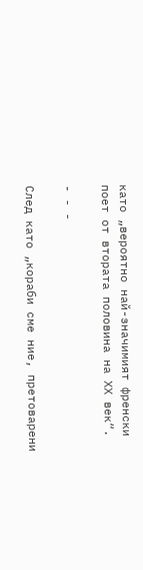като „вероятно най-значимият френски поет от втората половина на XX век“.

- - -

След като „кораби сме ние, претоварени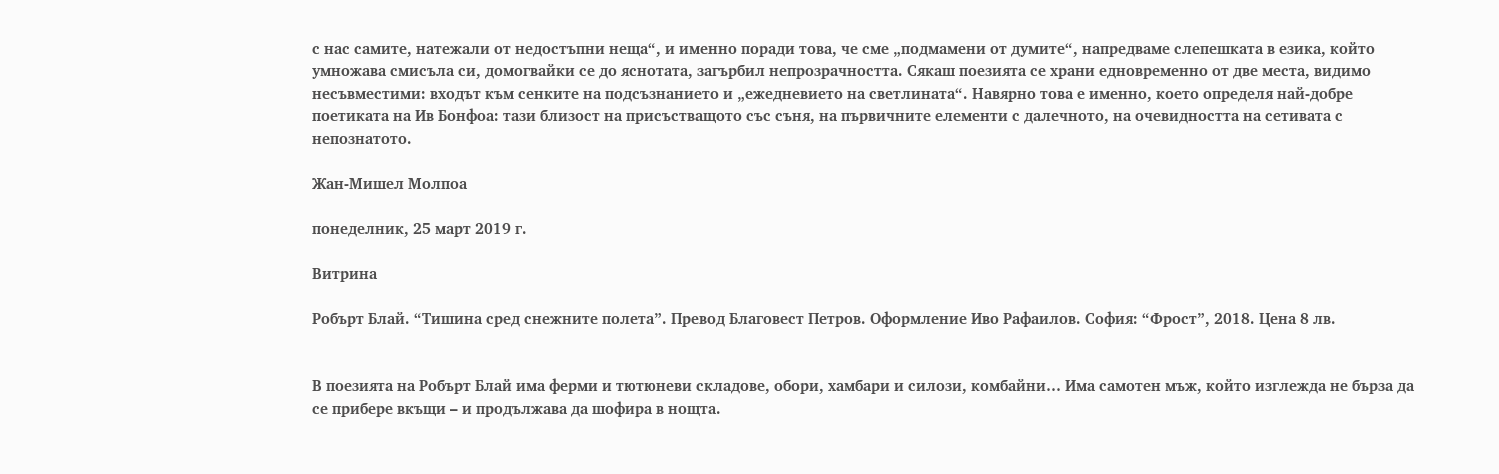с нас самите, натежали от недостъпни неща“, и именно поради това, че сме „подмамени от думите“, напредваме слепешката в езика, който умножава смисъла си, домогвайки се до яснотата, загърбил непрозрачността. Сякаш поезията се храни едновременно от две места, видимо несъвместими: входът към сенките на подсъзнанието и „ежедневието на светлината“. Навярно това е именно, което определя най-добре поетиката на Ив Бонфоа: тази близост на присъстващото със съня, на първичните елементи с далечното, на очевидността на сетивата с непознатото.

Жан-Мишел Молпоа

понеделник, 25 март 2019 г.

Витрина

Робърт Блай. “Тишина сред снежните полета”. Превод Благовест Петров. Оформление Иво Рафаилов. София: “Фрост”, 2018. Цена 8 лв.


В поезията на Робърт Блай има ферми и тютюневи складове, обори, хамбари и силози, комбайни… Има самотен мъж, който изглежда не бърза да се прибере вкъщи – и продължава да шофира в нощта.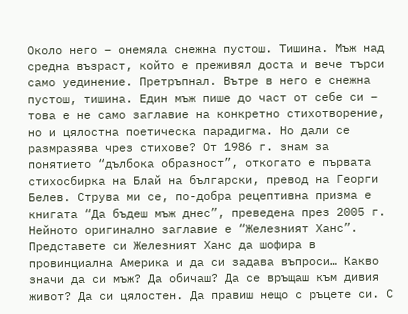Около него – онемяла снежна пустош. Тишина. Мъж над средна възраст, който е преживял доста и вече търси само уединение. Претръпнал. Вътре в него е снежна пустош, тишина. Един мъж пише до част от себе си – това е не само заглавие на конкретно стихотворение, но и цялостна поетическа парадигма. Но дали се размразява чрез стихове? От 1986 г. знам за понятието “дълбока образност”, откогато е първата стихосбирка на Блай на български, превод на Георги Белев. Струва ми се, по-добра рецептивна призма е книгата “Да бъдеш мъж днес”, преведена през 2005 г. Нейното оригинално заглавие е “Железният Ханс”. Представете си Железният Ханс да шофира в провинциална Америка и да си задава въпроси… Какво значи да си мъж? Да обичаш? Да се връщаш към дивия живот? Да си цялостен. Да правиш нещо с ръцете си. С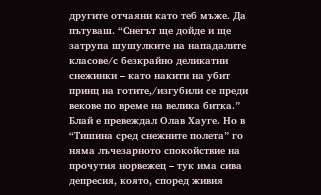другите отчаяни като теб мъже. Да пътуваш. “Снегът ще дойде и ще затрупа шушулките на нападалите класове/с безкрайно деликатни снежинки – като накити на убит принц на готите,/изгубили се преди векове по време на велика битка.” Блай е превеждал Олав Хауге. Но в “Тишина сред снежните полета” го няма лъчезарното спокойствие на прочутия норвежец – тук има сива депресия, която, според живия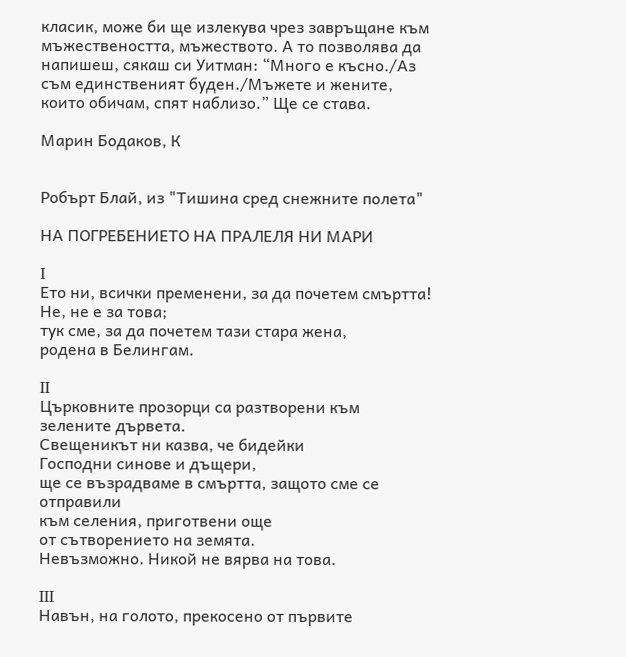класик, може би ще излекува чрез завръщане към мъжествеността, мъжеството. А то позволява да напишеш, сякаш си Уитман: “Много е късно./Аз съм единственият буден./Мъжете и жените, които обичам, спят наблизо.” Ще се става.

Марин Бодаков, К


Робърт Блай, из "Тишина сред снежните полета"

НА ПОГРЕБЕНИЕТО НА ПРАЛЕЛЯ НИ МАРИ

I
Ето ни, всички пременени, за да почетем смъртта!
Не, не е за това;
тук сме, за да почетем тази стара жена,
родена в Белингам.

II
Църковните прозорци са разтворени към зелените дървета.
Свещеникът ни казва, че бидейки
Господни синове и дъщери,
ще се възрадваме в смъртта, защото сме се отправили
към селения, приготвени още
от сътворението на земята.
Невъзможно. Никой не вярва на това.

III
Навън, на голото, прекосено от първите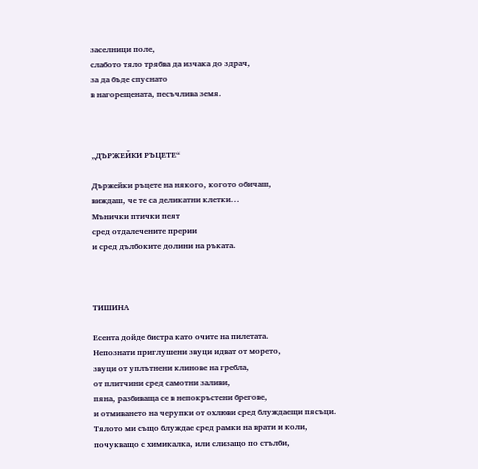заселници поле,
слабото тяло трябва да изчака до здрач,
за да бъде спуснато
в нагорещената, песъчлива земя.



„ДЪРЖЕЙКИ РЪЦЕТЕ“

Държейки ръцете на някого, когото обичаш,
виждаш, че те са деликатни клетки...
Мънички птички пеят
сред отдалечените прерии
и сред дълбоките долини на ръката.



ТИШИНА

Есента дойде бистра като очите на пилетата.
Непознати приглушени звуци идват от морето,
звуци от уплътнени клинове на гребла,
от плитчини сред самотни заливи,
пяна, разбиваща се в непокръстени брегове,
и отмиването на черупки от охлюви сред блуждаещи пясъци.
Тялото ми също блуждае сред рамки на врати и коли,
почукващо с химикалка, или слизащо по стълби,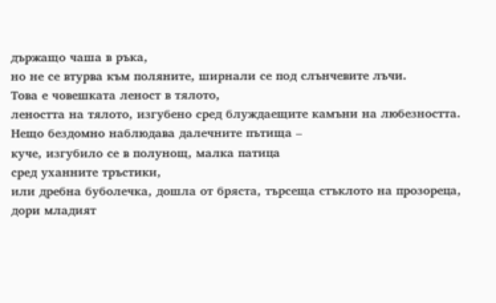държащо чаша в ръка,
но не се втурва към поляните, ширнали се под слънчевите лъчи.
Това е човешката леност в тялото,
леността на тялото, изгубено сред блуждаещите камъни на любезността.
Нещо бездомно наблюдава далечните пътища –
куче, изгубило се в полунощ, малка патица
сред уханните тръстики,
или дребна буболечка, дошла от бряста, търсеща стъклото на прозореца,
дори младият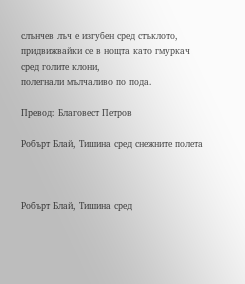слънчев лъч е изгубен сред стъклото,
придвижвайки се в нощта като гмуркач сред голите клони,
полегнали мълчаливо по пода.

Превод: Благовест Петров

Робърт Блай, Тишина сред снежните полета



Робърт Блай, Тишина сред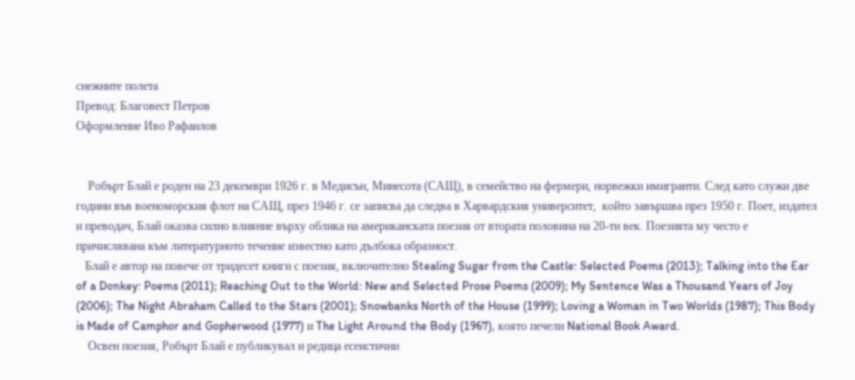снежните полета
Превод: Благовест Петров
Оформление Иво Рафаилов


    Робърт Блай е роден на 23 декември 1926 г. в Медисън, Минесота (САЩ), в семейство на фермери, норвежки имигранти. След като служи две години във военоморския флот на САЩ, през 1946 г. се записва да следва в Харвардския университет,  който завършва през 1950 г. Поет, издател и преводач, Блай оказва силно влияние върху облика на американската поезия от втората половина на 20-ти век. Поезията му често е причислявана към литературното течение известно като дълбока образност.
   Блай е автор на повече от тридесет книги с поезия, включително Stealing Sugar from the Castle: Selected Poems (2013); Talking into the Ear of a Donkey: Poems (2011); Reaching Out to the World: New and Selected Prose Poems (2009); My Sentence Was a Thousand Years of Joy (2006); The Night Abraham Called to the Stars (2001); Snowbanks North of the House (1999); Loving a Woman in Two Worlds (1987); This Body is Made of Camphor and Gopherwood (1977) и The Light Around the Body (1967), която печели National Book Award.
    Освен поезия, Робърт Блай е публикувал и редица есеистични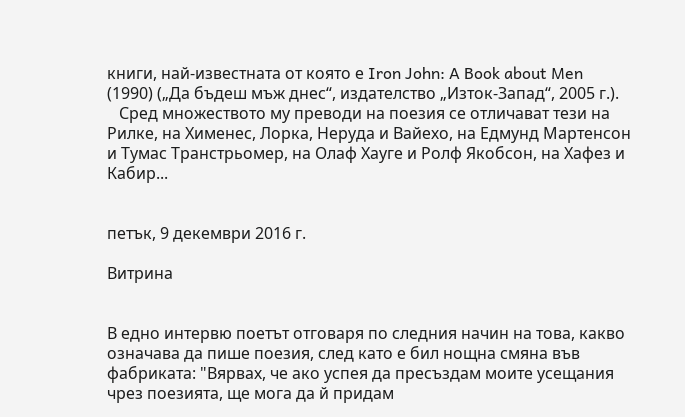книги, най-известната от която е Iron John: A Book about Men (1990) („Да бъдеш мъж днес“, издателство „Изток-Запад“, 2005 г.).
   Сред множеството му преводи на поезия се отличават тези на Рилке, на Хименес, Лорка, Неруда и Вайехо, на Едмунд Мартенсон и Тумас Транстрьомер, на Олаф Хауге и Ролф Якобсон, на Хафез и Кабир...


петък, 9 декември 2016 г.

Витрина


В едно интервю поетът отговаря по следния начин на това, какво означава да пише поезия, след като е бил нощна смяна във фабриката: "Вярвах, че ако успея да пресъздам моите усещания чрез поезията, ще мога да й придам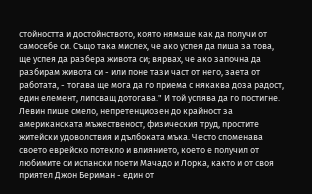стойността и достойнството, която нямаше как да получи от самосебе си. Също така мислех, че ако успея да пиша за това, ще успея да разбера живота си; вярвах, че ако започна да разбирам живота си - или поне тази част от него, заета от работата, - тогава ще мога да го приема с някаква доза радост, един елемент, липсващ дотогава." И той успява да го постигне. Левин пише смело, непретенциозен до крайност за американската мъжественост, физическия труд, простите житейски удоволствия и дълбоката мъка. Често споменава своето еврейско потекло и влиянието, което е получил от любимите си испански поети Мачадо и Лорка, както и от своя приятел Джон Бериман - един от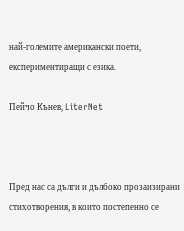най-големите американски поети, експериментиращи с езика.

Пейчо Кънев, LiterNet



Пред нас са дълги и дълбоко прозаизирани стихотворения, в които постепенно се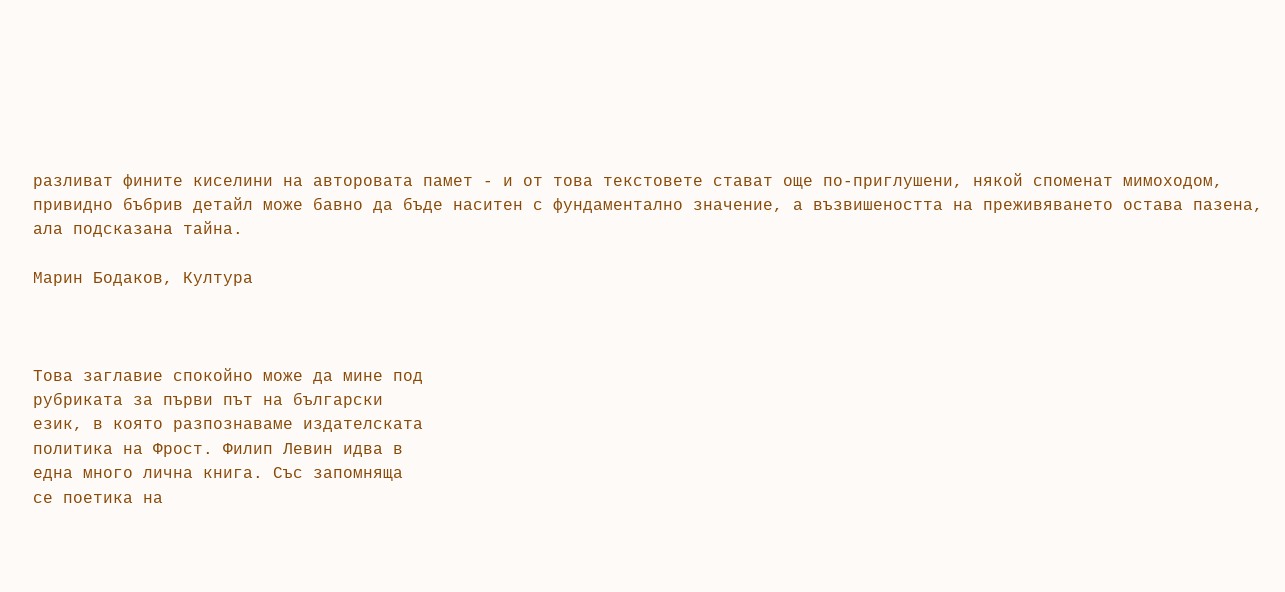разливат фините киселини на авторовата памет - и от това текстовете стават още по-приглушени, някой споменат мимоходом, привидно бъбрив детайл може бавно да бъде наситен с фундаментално значение, а възвишеността на преживяването остава пазена, ала подсказана тайна.

Марин Бодаков, Култура



Това заглавие спокойно може да мине под
рубриката за първи път на български
език, в която разпознаваме издателската
политика на Фрост. Филип Левин идва в
една много лична книга. Със запомняща
се поетика на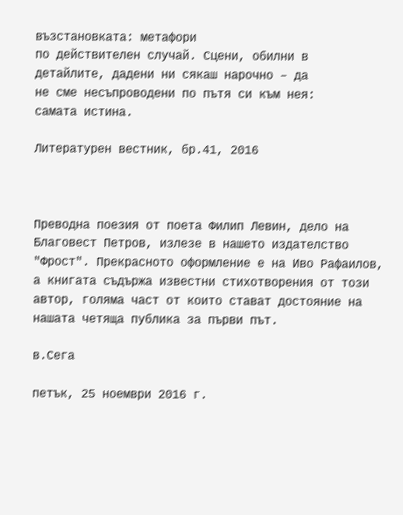възстановката: метафори
по действителен случай. Сцени, обилни в
детайлите, дадени ни сякаш нарочно – да
не сме несъпроводени по пътя си към нея:
самата истина.

Литературен вестник, бр.41, 2016



Преводна поезия от поета Филип Левин, дело на Благовест Петров, излезе в нашето издателство "Фрост". Прекрасното оформление е на Иво Рафаилов, а книгата съдържа известни стихотворения от този автор, голяма част от които стават достояние на нашата четяща публика за първи път.

в.Сега

петък, 25 ноември 2016 г.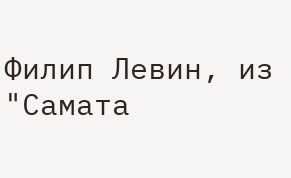Филип Левин, из "Самата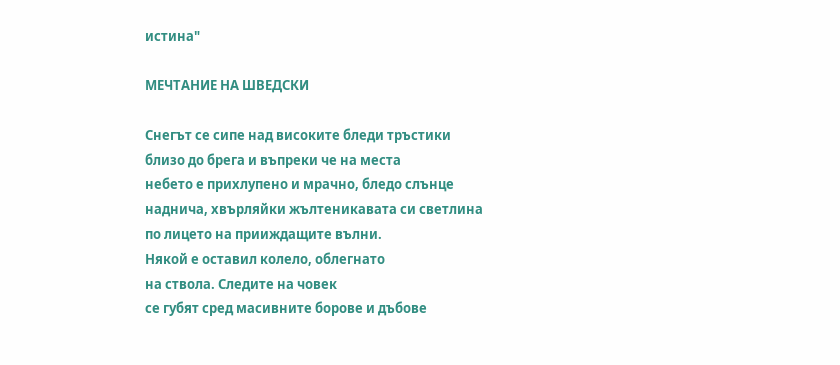истина"

МЕЧТАНИЕ НА ШВЕДСКИ

Снегът се сипе над високите бледи тръстики
близо до брега и въпреки че на места
небето е прихлупено и мрачно, бледо слънце
наднича, хвърляйки жълтеникавата си светлина
по лицето на прииждащите вълни.
Някой е оставил колело, облегнато
на ствола. Следите на човек
се губят сред масивните борове и дъбове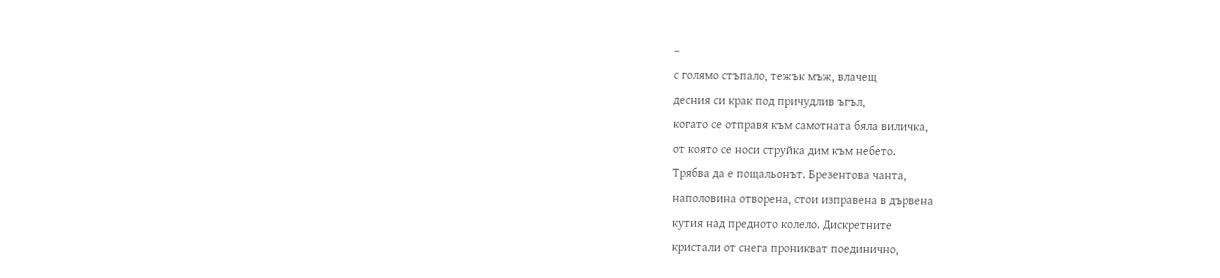–
с голямо стъпало, тежък мъж, влачещ
десния си крак под причудлив ъгъл,
когато се отправя към самотната бяла виличка,
от която се носи струйка дим към небето.
Трябва да е пощальонът. Брезентова чанта,
наполовина отворена, стои изправена в дървена
кутия над предното колело. Дискретните
кристали от снега проникват поединично,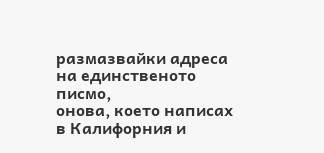размазвайки адреса на единственото писмо,
онова, което написах в Калифорния и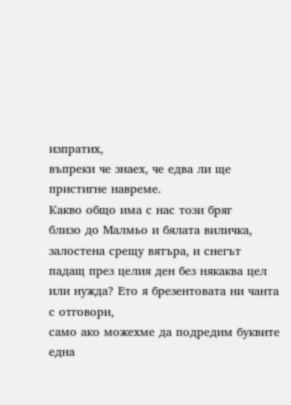изпратих,
въпреки че знаех, че едва ли ще пристигне навреме.
Какво общо има с нас този бряг
близо до Малмьо и бялата виличка,
залостена срещу вятъра, и снегът
падащ през целия ден без някаква цел
или нужда? Ето я брезентовата ни чанта с отговори,
само ако можехме да подредим буквите една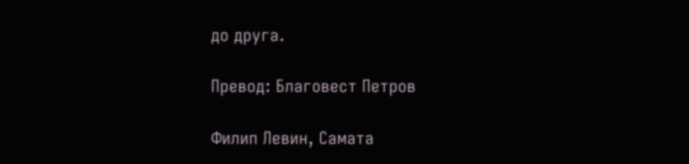до друга.

Превод: Благовест Петров

Филип Левин, Самата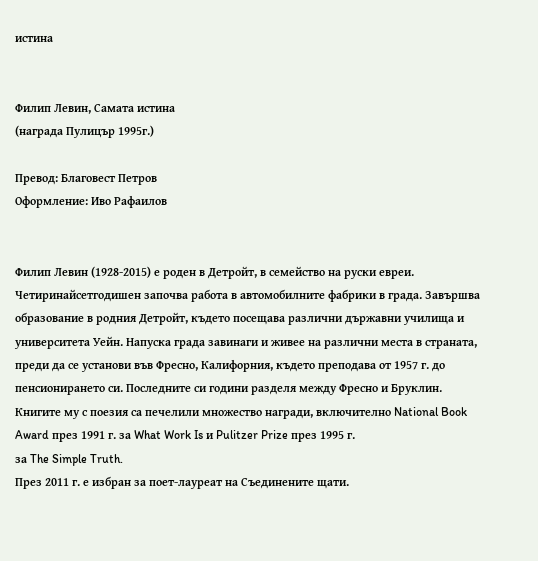истина


Филип Левин, Самата истина
(награда Пулицър 1995г.)

Превод: Благовест Петров
Оформление: Иво Рафаилов


Филип Левин (1928-2015) е роден в Детройт, в семейство на руски евреи. Четиринайсетгодишен започва работа в автомобилните фабрики в града. Завършва образование в родния Детройт, където посещава различни държавни училища и университета Уейн. Напуска града завинаги и живее на различни места в страната, преди да се установи във Фресно, Калифорния, където преподава от 1957 г. до пенсионирането си. Последните си години разделя между Фресно и Бруклин. Книгите му с поезия са печелили множество награди, включително National Book Award през 1991 г. за What Work Is и Pulitzer Prize през 1995 г.
за The Simple Truth.
През 2011 г. е избран за поет-лауреат на Съединените щати.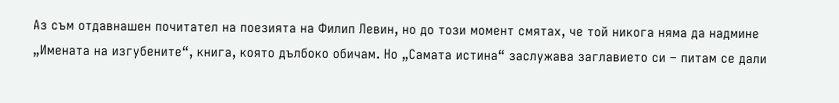Аз съм отдавнашен почитател на поезията на Филип Левин, но до този момент смятах, че той никога няма да надмине „Имената на изгубените“, книга, която дълбоко обичам. Но „Самата истина“ заслужава заглавието си – питам се дали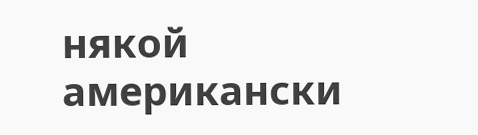някой американски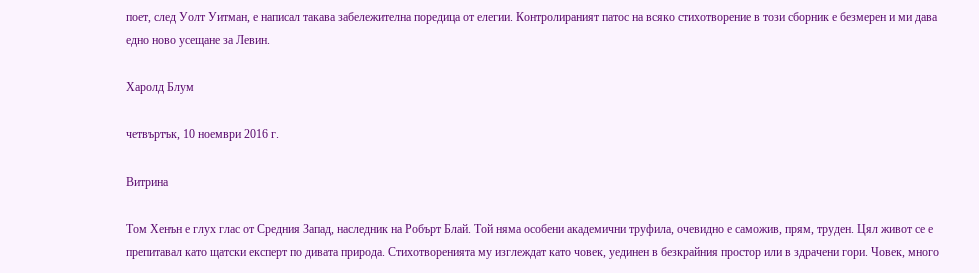поет, след Уолт Уитман, е написал такава забележителна поредица от елегии. Контролираният патос на всяко стихотворение в този сборник е безмерен и ми дава едно ново усещане за Левин.

Харолд Блум

четвъртък, 10 ноември 2016 г.

Витрина

Том Хенън е глух глас от Средния Запад, наследник на Робърт Блай. Той няма особени академични труфила, очевидно е саможив, прям, труден. Цял живот се е препитавал като щатски експерт по дивата природа. Стихотворенията му изглеждат като човек, уединен в безкрайния простор или в здрачени гори. Човек, много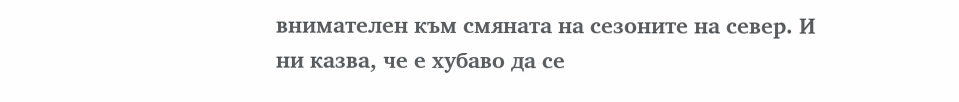внимателен към смяната на сезоните на север. И ни казва, че е хубаво да се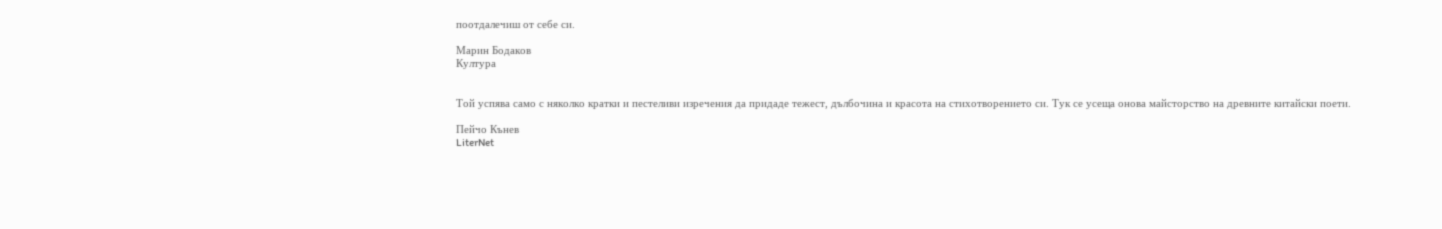поотдалечиш от себе си.

Марин Бодаков
Култура


Той успява само с няколко кратки и пестеливи изречения да придаде тежест, дълбочина и красота на стихотворението си. Тук се усеща онова майсторство на древните китайски поети.

Пейчо Кънев
LiterNet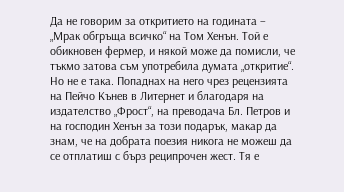Да не говорим за откритието на годината – „Мрак обгръща всичко“ на Том Хенън. Той е обикновен фермер, и някой може да помисли, че тъкмо затова съм употребила думата „откритие“. Но не е така. Попаднах на него чрез рецензията на Пейчо Кънев в Литернет и благодаря на издателство „Фрост“, на преводача Бл. Петров и на господин Хенън за този подарък, макар да знам, че на добрата поезия никога не можеш да се отплатиш с бърз реципрочен жест. Тя е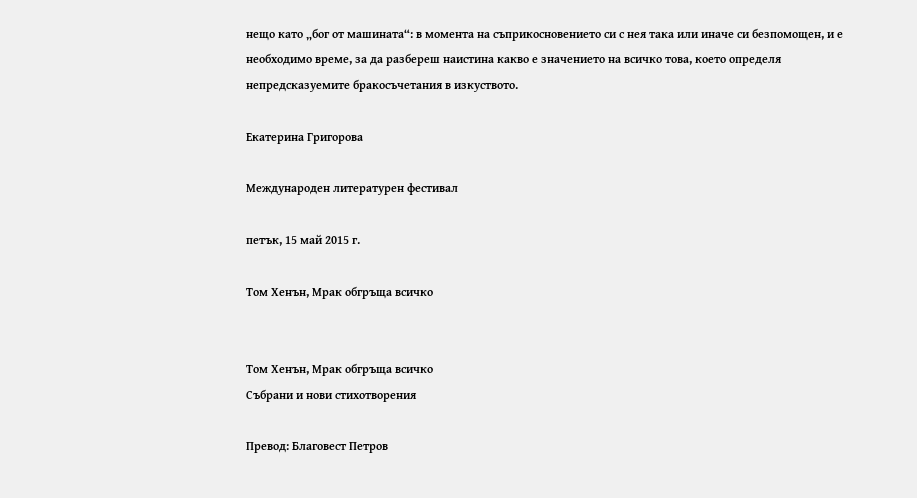нещо като „бог от машината“: в момента на съприкосновението си с нея така или иначе си безпомощен, и е необходимо време, за да разбереш наистина какво е значението на всичко това, което определя непредсказуемите бракосъчетания в изкуството.

Екатерина Григорова

Международен литературен фестивал

петък, 15 май 2015 г.

Том Хенън, Мрак обгръща всичко


Том Хенън, Мрак обгръща всичко
Събрани и нови стихотворения

Превод: Благовест Петров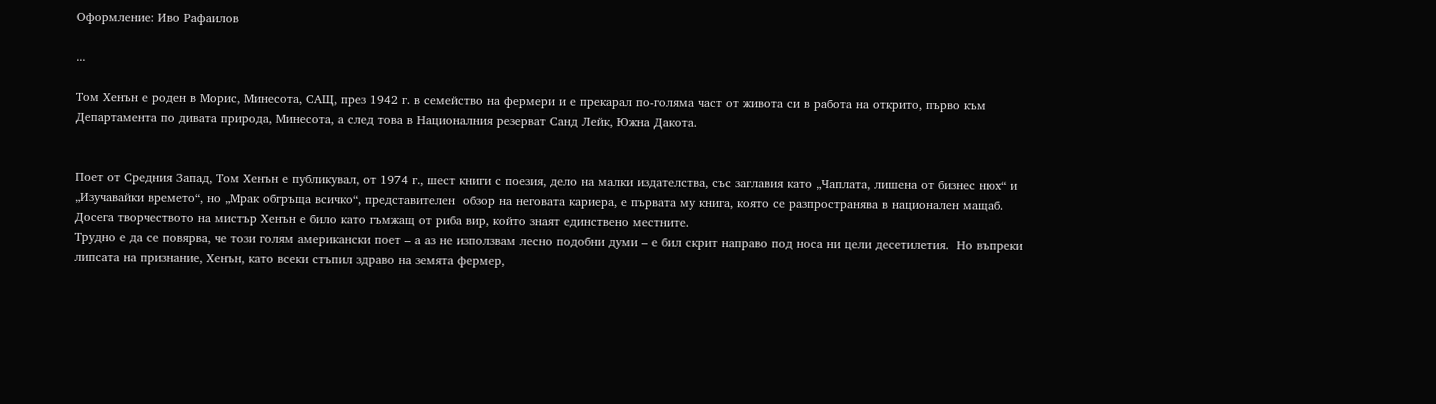Оформление: Иво Рафаилов

...

Том Хенън е роден в Морис, Минесота, САЩ, през 1942 г. в семейство на фермери и е прекарал по-голяма част от живота си в работа на открито, първо към Департамента по дивата природа, Минесота, а след това в Националния резерват Санд Лейк, Южна Дакота.


Поет от Средния Запад, Том Хенън е публикувал, от 1974 г., шест книги с поезия, дело на малки издателства, със заглавия като „Чаплата, лишена от бизнес нюх“ и „Изучавайки времето“, но „Мрак обгръща всичко“, представителен  обзор на неговата кариера, е първата му книга, която се разпространява в национален мащаб. Досега творчеството на мистър Хенън е било като гъмжащ от риба вир, който знаят единствено местните.
Трудно е да се повярва, че този голям американски поет – а аз не използвам лесно подобни думи – е бил скрит направо под носа ни цели десетилетия.  Но въпреки липсата на признание, Хенън, като всеки стъпил здраво на земята фермер,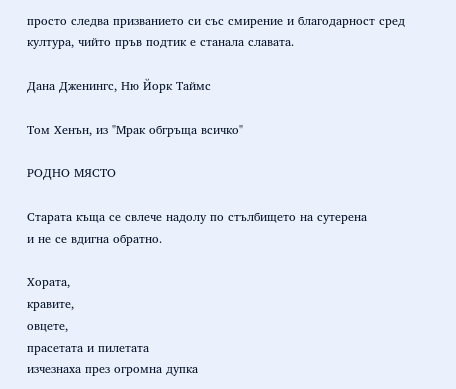просто следва призванието си със смирение и благодарност сред култура, чийто пръв подтик е станала славата.

Дана Дженингс, Ню Йорк Таймс

Том Хенън, из "Мрак обгръща всичко"

РОДНО МЯСТО

Старата къща се свлече надолу по стълбището на сутерена
и не се вдигна обратно.

Хората,
кравите,
овцете,
прасетата и пилетата
изчезнаха през огромна дупка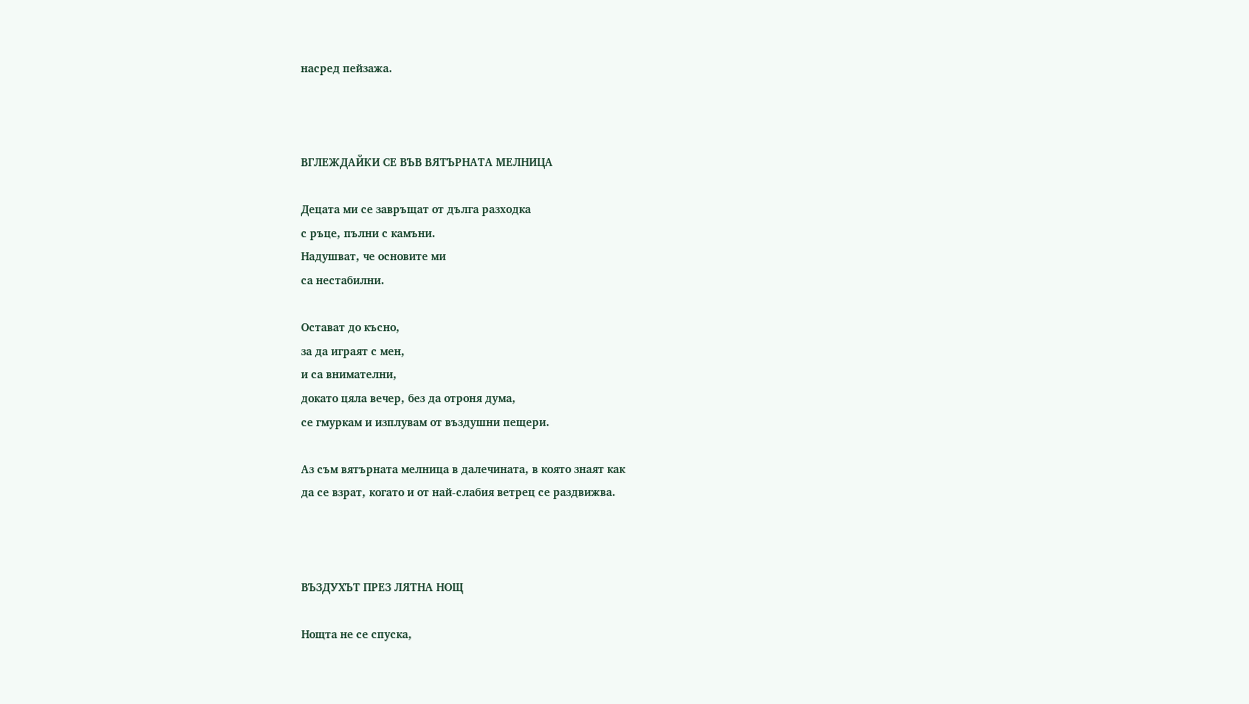насред пейзажа.



ВГЛЕЖДАЙКИ СЕ ВЪВ ВЯТЪРНАТА МЕЛНИЦА

Децата ми се завръщат от дълга разходка
с ръце, пълни с камъни.
Надушват, че основите ми
са нестабилни.

Остават до късно,
за да играят с мен,
и са внимателни,
докато цяла вечер, без да отроня дума,
се гмуркам и изплувам от въздушни пещери.

Аз съм вятърната мелница в далечината, в която знаят как
да се взрат, когато и от най-слабия ветрец се раздвижва.



ВЪЗДУХЪТ ПРЕЗ ЛЯТНА НОЩ

Нощта не се спуска,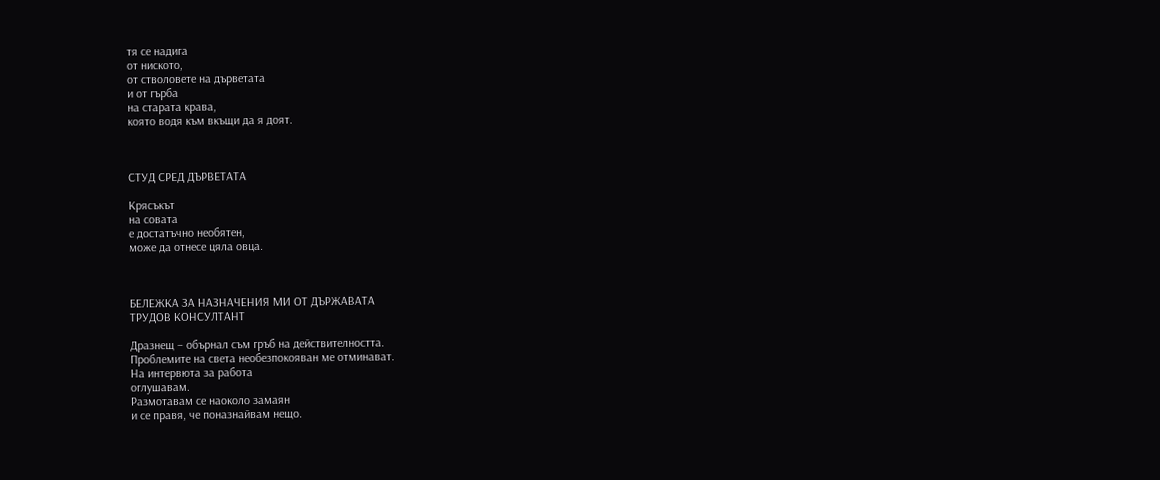тя се надига
от ниското,
от стволовете на дърветата
и от гърба
на старата крава,
която водя към вкъщи да я доят.



СТУД СРЕД ДЪРВЕТАТА

Крясъкът
на совата
е достатъчно необятен,
може да отнесе цяла овца.



БЕЛЕЖКА ЗА НАЗНАЧЕНИЯ МИ ОТ ДЪРЖАВАТА
ТРУДОВ КОНСУЛТАНТ

Дразнещ – обърнал съм гръб на действителността.
Проблемите на света необезпокояван ме отминават.
На интервюта за работа
оглушавам.
Размотавам се наоколо замаян
и се правя, че поназнайвам нещо.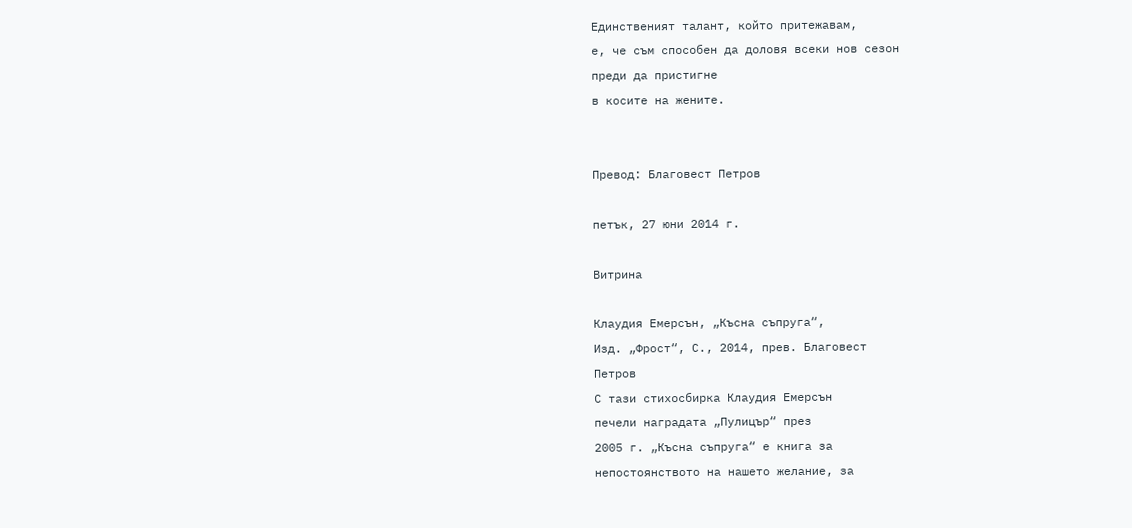Единственият талант, който притежавам,
е, че съм способен да доловя всеки нов сезон
преди да пристигне
в косите на жените.


Превод: Благовест Петров

петък, 27 юни 2014 г.

Витрина

Клаудия Емерсън, „Късна съпруга“,
Изд. „Фрост“, С., 2014, прев. Благовест
Петров
С тази стихосбирка Клаудия Емерсън
печели наградата „Пулицър“ през
2005 г. „Късна съпруга“ е книга за
непостоянството на нашето желание, за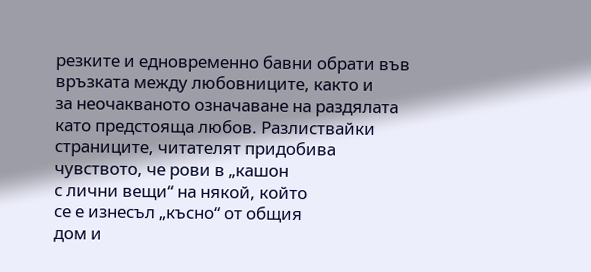резките и едновременно бавни обрати във
връзката между любовниците, както и
за неочакваното означаване на раздялата
като предстояща любов. Разлиствайки
страниците, читателят придобива
чувството, че рови в „кашон
с лични вещи“ на някой, който
се е изнесъл „късно“ от общия
дом и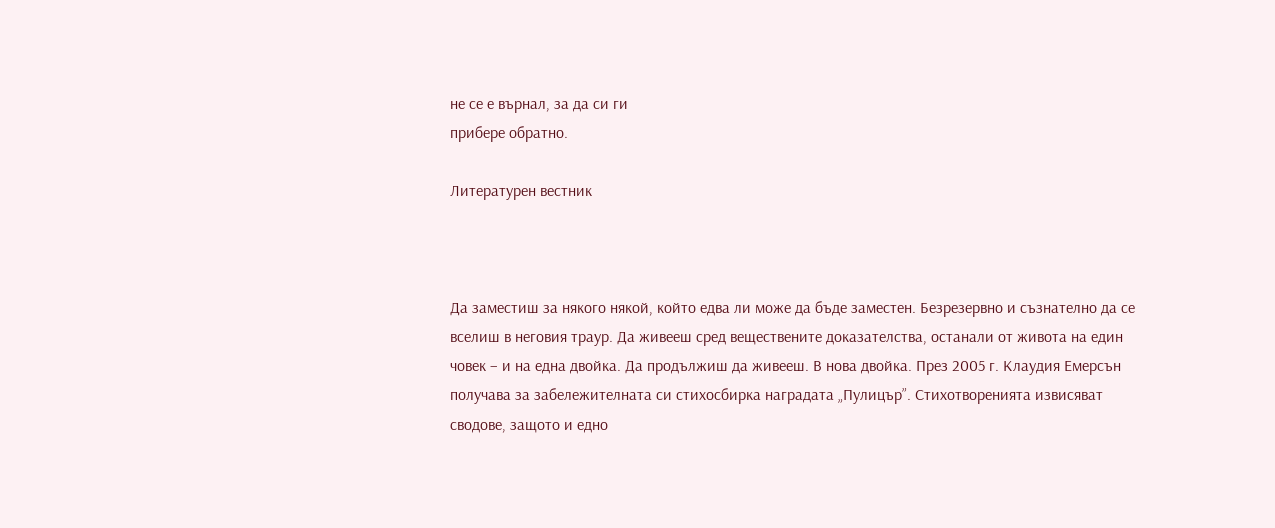не се е върнал, за да си ги
прибере обратно.

Литературен вестник



Да заместиш за някого някой, който едва ли може да бъде заместен. Безрезервно и съзнателно да се вселиш в неговия траур. Да живееш сред веществените доказателства, останали от живота на един човек – и на една двойка. Да продължиш да живееш. В нова двойка. През 2005 г. Клаудия Емерсън получава за забележителната си стихосбирка наградата „Пулицър”. Стихотворенията извисяват сводове, защото и едно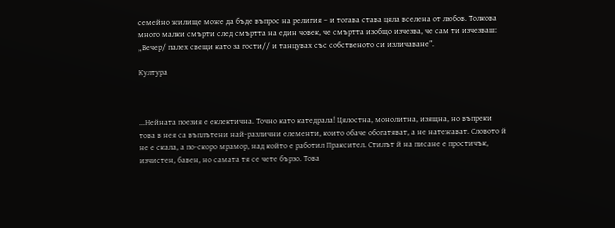семейно жилище може да бъде въпрос на религия – и тогава става цяла вселена от любов. Толкова много малки смърти след смъртта на един човек, че смъртта изобщо изчезва, че сам ти изчезваш: „Вечер/ палех свещи като за гости// и танцувах със собственото си изличаване”.

Култура



...Нейната поезия е еклектична. Точно като катедрала! Цялостна, монолитна, изящна, но въпреки това в нея са въплътени най-различни елементи, които обаче обогатяват, а не натежават. Словото й не е скала, а по-скоро мрамор, над който е работил Праксител. Стилът й на писане е простичък, изчистен, бавен, но самата тя се чете бързо. Това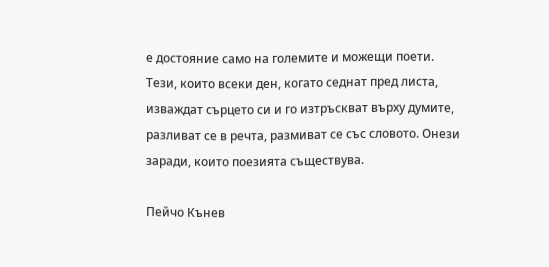е достояние само на големите и можещи поети. Тези, които всеки ден, когато седнат пред листа, изваждат сърцето си и го изтръскват върху думите, разливат се в речта, размиват се със словото. Онези заради, които поезията съществува.

Пейчо Кънев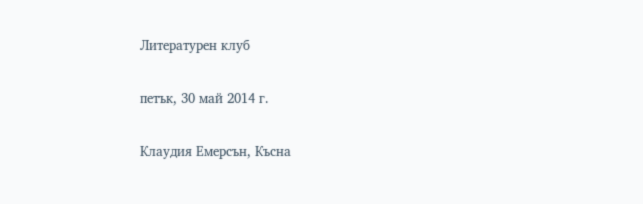Литературен клуб

петък, 30 май 2014 г.

Клаудия Емерсън, Късна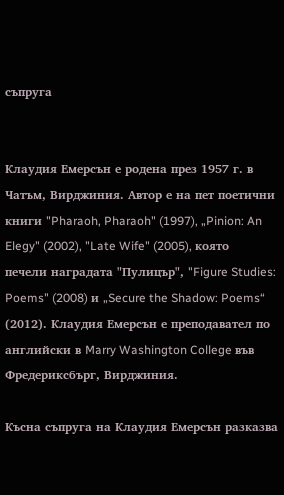съпруга


Клаудия Емерсън е родена през 1957 г. в Чатъм, Вирджиния. Автор е на пет поетични книги "Pharaoh, Pharaoh" (1997), „Pinion: An Elegy" (2002), "Late Wife" (2005), която печели наградата "Пулицър", "Figure Studies: Poems" (2008) и „Secure the Shadow: Poems“ (2012). Клаудия Емерсън е преподавател по английски в Marry Washington College във Фредериксбърг, Вирджиния.

Късна съпруга на Клаудия Емерсън разказва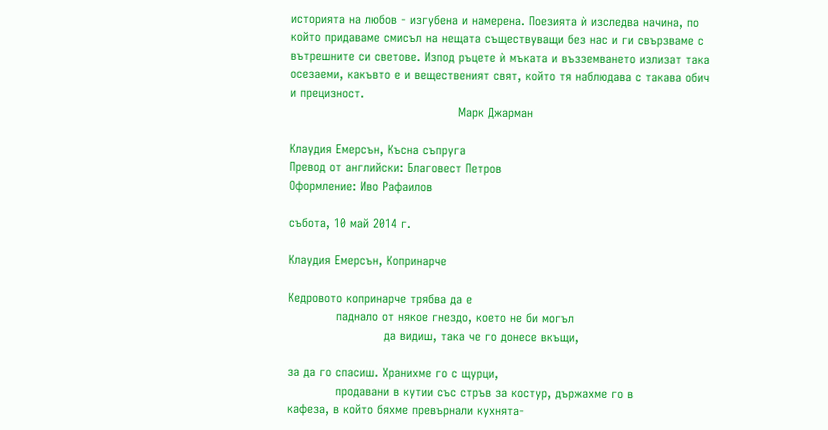историята на любов - изгубена и намерена. Поезията ѝ изследва начина, по който придаваме смисъл на нещата съществуващи без нас и ги свързваме с вътрешните си светове. Изпод ръцете ѝ мъката и възземването излизат така осезаеми, какъвто е и вещественият свят, който тя наблюдава с такава обич и прецизност.
                                          Марк Джарман

Клаудия Емерсън, Късна съпруга
Превод от английски: Благовест Петров
Оформление: Иво Рафаилов

събота, 10 май 2014 г.

Клаудия Емерсън, Копринарче

Кедровото копринарче трябва да е
            паднало от някое гнездо, което не би могъл
                        да видиш, така че го донесе вкъщи,

за да го спасиш. Хранихме го с щурци,
            продавани в кутии със стръв за костур, държахме го в
кафеза, в който бяхме превърнали кухнята-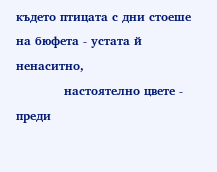където птицата с дни стоеше
на бюфета - устата й ненаситно,
            настоятелно цвете - преди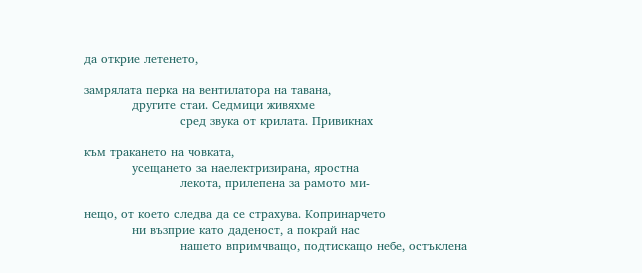да открие летенето,

замрялата перка на вентилатора на тавана,
            другите стаи. Седмици живяхме
                        сред звука от крилата. Привикнах

към тракането на човката,
            усещането за наелектризирана, яростна
                        лекота, прилепена за рамото ми-

нещо, от което следва да се страхува. Копринарчето
            ни възприе като даденост, а покрай нас
                        нашето впримчващо, подтискащо небе, остъклена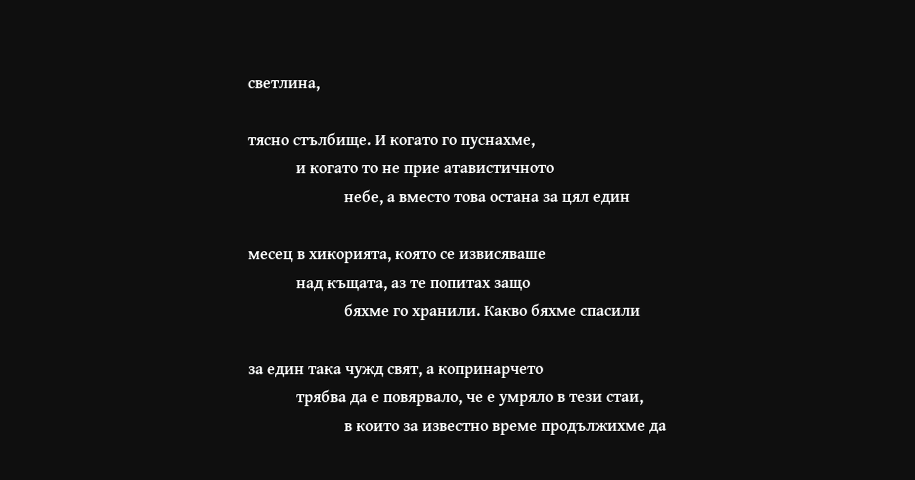светлина,

тясно стълбище. И когато го пуснахме,
            и когато то не прие атавистичното
                        небе, а вместо това остана за цял един

месец в хикорията, която се извисяваше
            над къщата, аз те попитах защо
                        бяхме го хранили. Какво бяхме спасили

за един така чужд свят, а копринарчето
            трябва да е повярвало, че е умряло в тези стаи,
                        в които за известно време продължихме да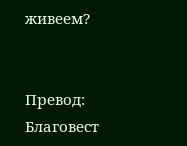живеем?


Превод: Благовест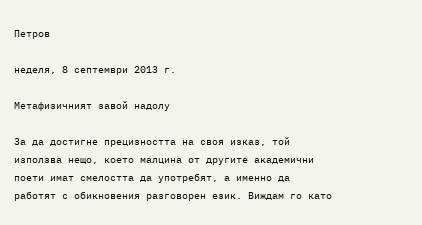Петров

неделя, 8 септември 2013 г.

Метафизичният завой надолу

За да достигне прецизността на своя изказ, той използва нещо, което малцина от другите академични поети имат смелостта да употребят, а именно да работят с обикновения разговорен език. Виждам го като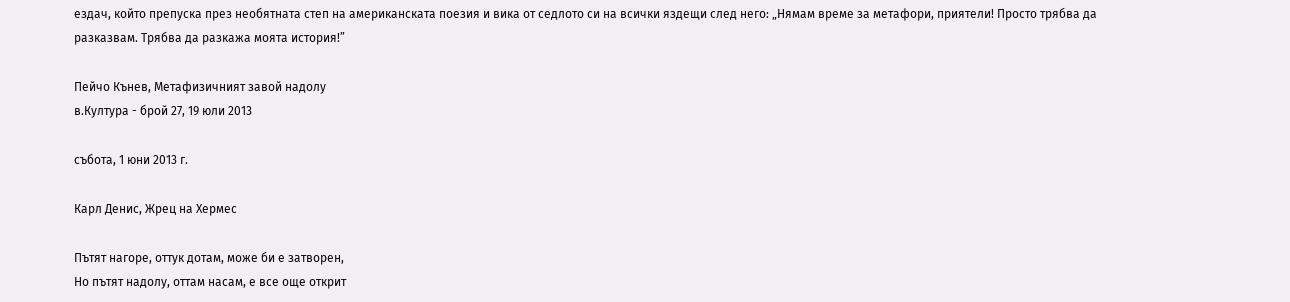ездач, който препуска през необятната степ на американската поезия и вика от седлото си на всички яздещи след него: „Нямам време за метафори, приятели! Просто трябва да разказвам. Трябва да разкажа моята история!”

Пейчо Кънев, Метафизичният завой надолу
в.Култура - брой 27, 19 юли 2013

събота, 1 юни 2013 г.

Карл Денис, Жрец на Хермес

Пътят нагоре, оттук дотам, може би е затворен,
Но пътят надолу, оттам насам, е все още открит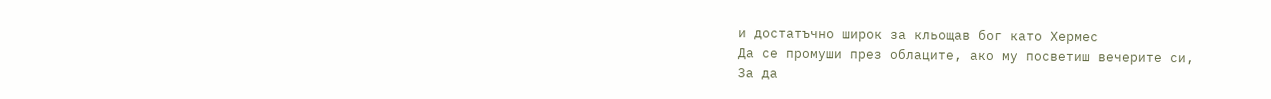и достатъчно широк за кльощав бог като Хермес
Да се промуши през облаците, ако му посветиш вечерите си,
За да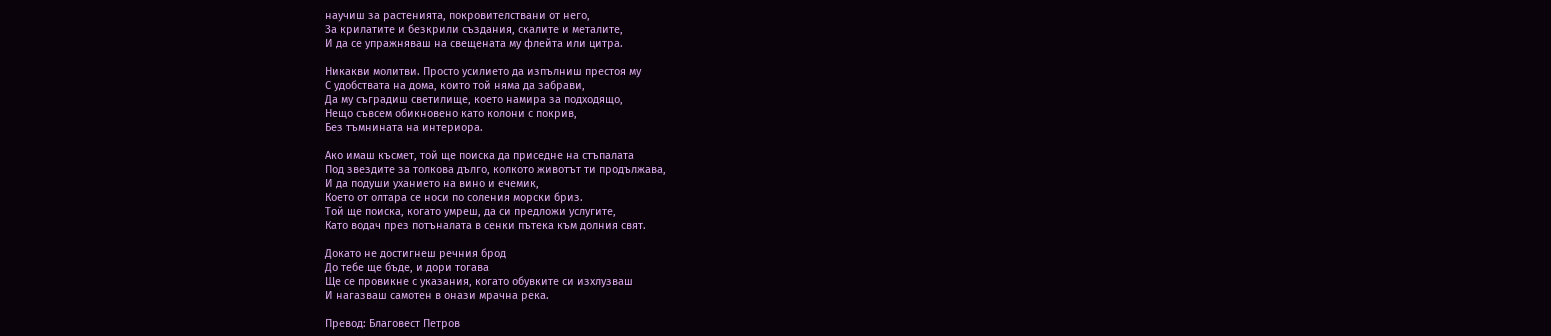научиш за растенията, покровителствани от него,
За крилатите и безкрили създания, скалите и металите,
И да се упражняваш на свещената му флейта или цитра.

Никакви молитви. Просто усилието да изпълниш престоя му
С удобствата на дома, които той няма да забрави,
Да му съградиш светилище, което намира за подходящо,
Нещо съвсем обикновено като колони с покрив,
Без тъмнината на интериора.

Ако имаш късмет, той ще поиска да приседне на стъпалата
Под звездите за толкова дълго, колкото животът ти продължава,
И да подуши уханието на вино и ечемик,
Което от олтара се носи по соления морски бриз.
Той ще поиска, когато умреш, да си предложи услугите,
Като водач през потъналата в сенки пътека към долния свят.

Докато не достигнеш речния брод
До тебе ще бъде, и дори тогава
Ще се провикне с указания, когато обувките си изхлузваш
И нагазваш самотен в онази мрачна река.

Превод: Благовест Петров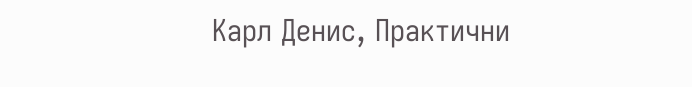Карл Денис, Практични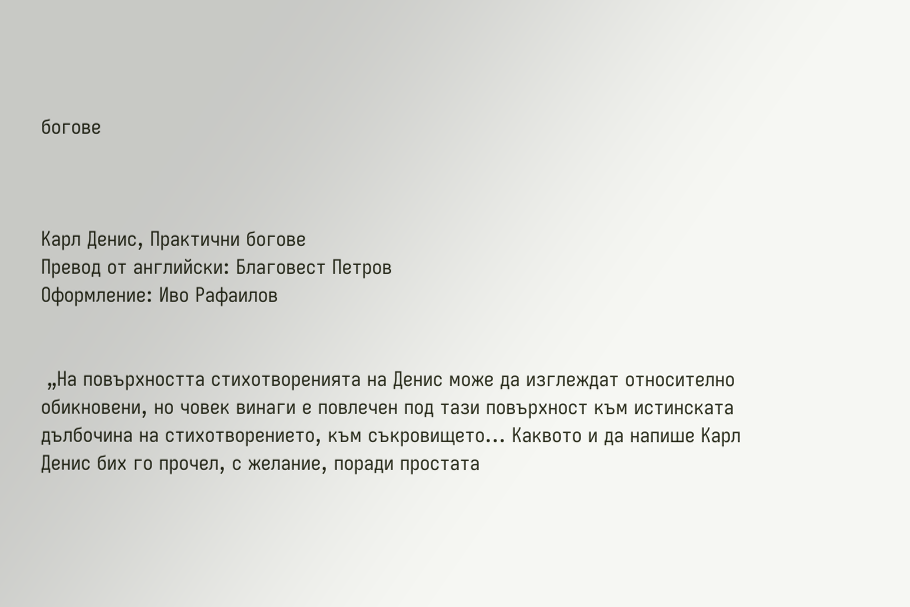богове



Карл Денис, Практични богове
Превод от английски: Благовест Петров
Оформление: Иво Рафаилов


 „На повърхността стихотворенията на Денис може да изглеждат относително обикновени, но човек винаги е повлечен под тази повърхност към истинската дълбочина на стихотворението, към съкровището... Каквото и да напише Карл Денис бих го прочел, с желание, поради простата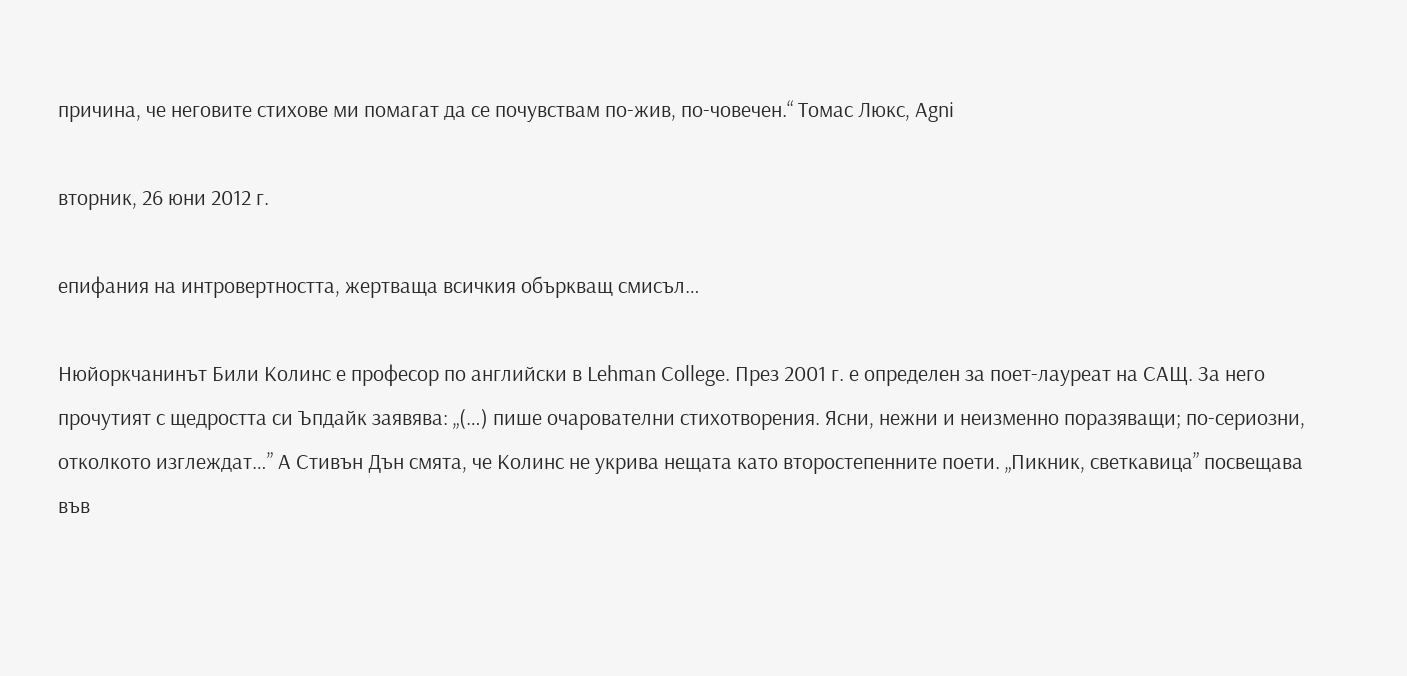причина, че неговите стихове ми помагат да се почувствам по-жив, по-човечен.“ Томас Люкс, Agni

вторник, 26 юни 2012 г.

епифания на интровертността, жертваща всичкия объркващ смисъл…

Нюйоркчанинът Били Колинс е професор по английски в Lehman College. През 2001 г. е определен за поет-лауреат на САЩ. За него прочутият с щедростта си Ъпдайк заявява: „(…) пише очарователни стихотворения. Ясни, нежни и неизменно поразяващи; по-сериозни, отколкото изглеждат…” А Стивън Дън смята, че Колинс не укрива нещата като второстепенните поети. „Пикник, светкавица” посвещава във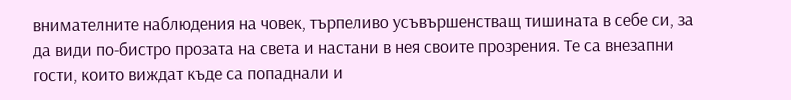внимателните наблюдения на човек, търпеливо усъвършенстващ тишината в себе си, за да види по-бистро прозата на света и настани в нея своите прозрения. Те са внезапни гости, които виждат къде са попаднали и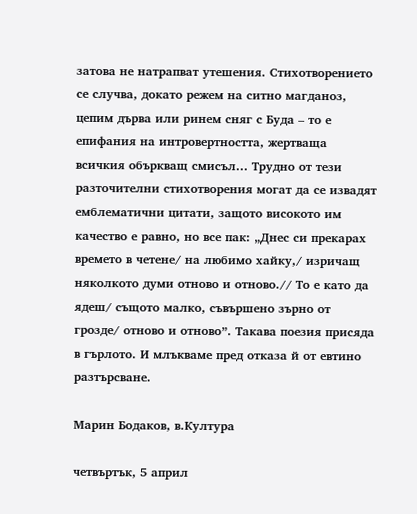затова не натрапват утешения. Стихотворението се случва, докато режем на ситно магданоз, цепим дърва или ринем сняг с Буда – то е епифания на интровертността, жертваща всичкия объркващ смисъл… Трудно от тези разточителни стихотворения могат да се извадят емблематични цитати, защото високото им качество е равно, но все пак: „Днес си прекарах времето в четене/ на любимо хайку,/ изричащ няколкото думи отново и отново.// То е като да ядеш/ същото малко, съвършено зърно от грозде/ отново и отново”. Такава поезия присяда в гърлото. И млъкваме пред отказа й от евтино разтърсване.

Марин Бодаков, в.Култура

четвъртък, 5 април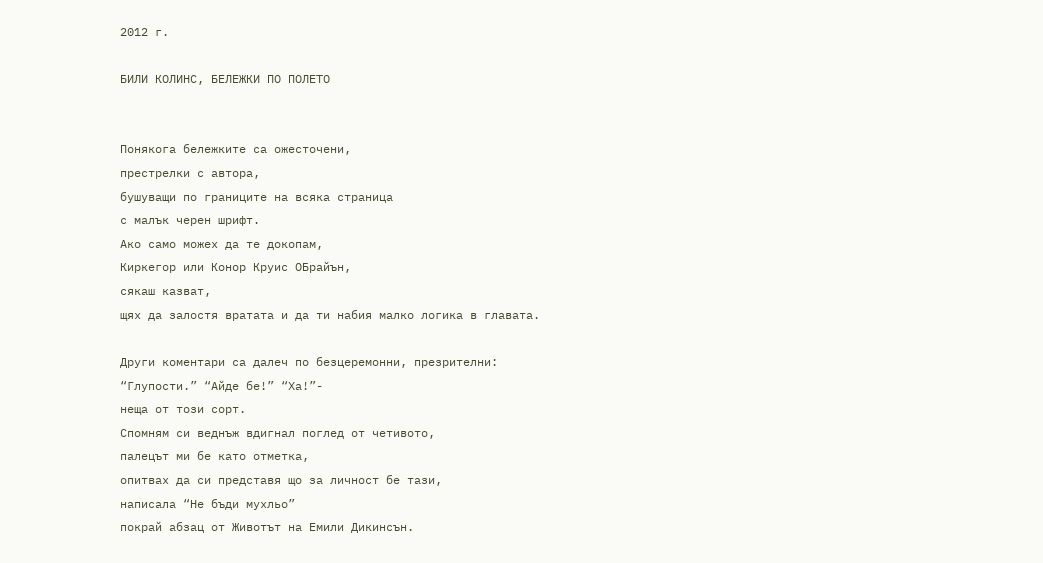2012 г.

БИЛИ КОЛИНС, БЕЛЕЖКИ ПО ПОЛЕТО


Понякога бележките са ожесточени,
престрелки с автора,
бушуващи по границите на всяка страница
с малък черен шрифт.
Ако само можех да те докопам,
Киркегор или Конор Круис ОБрайън,
сякаш казват,
щях да залостя вратата и да ти набия малко логика в главата.

Други коментари са далеч по безцеремонни, презрителни:
“Глупости.” “Айде бе!” “Ха!”-
неща от този сорт.
Спомням си веднъж вдигнал поглед от четивото,
палецът ми бе като отметка,
опитвах да си представя що за личност бе тази,
написала “Не бъди мухльо”
покрай абзац от Животът на Емили Дикинсън.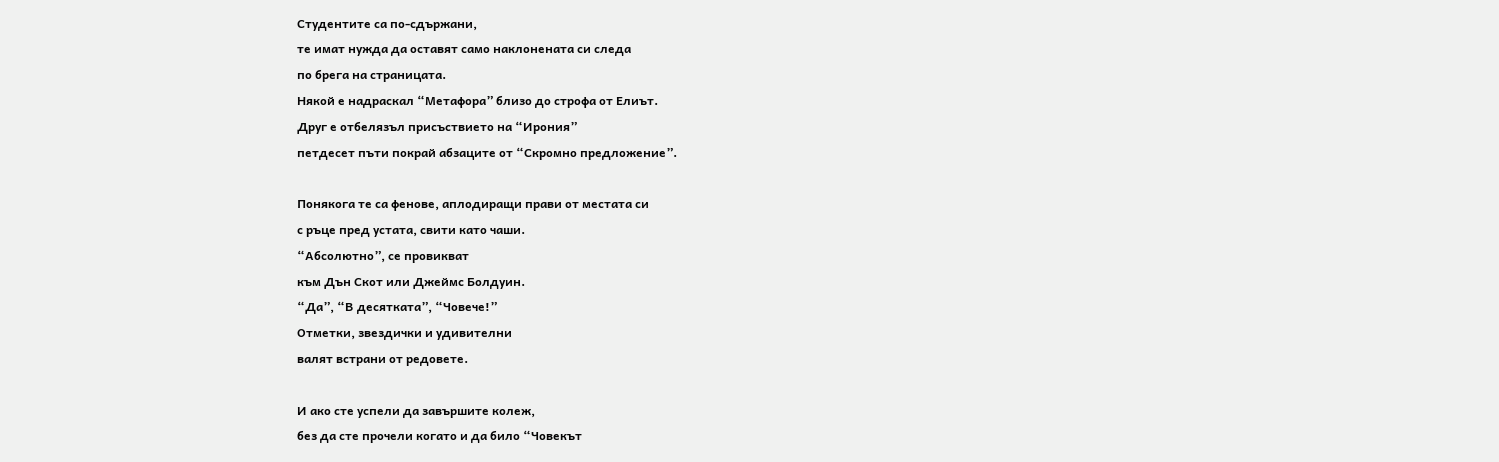Студентите са по-сдържани,
те имат нужда да оставят само наклонената си следа
по брега на страницата.
Някой е надраскал “Метафора” близо до строфа от Елиът.
Друг е отбелязъл присъствието на “Ирония”
петдесет пъти покрай абзаците от “Скромно предложение”.

Понякога те са фенове, аплодиращи прави от местата си
с ръце пред устата, свити като чаши.
“Абсолютно”, се провикват
към Дън Скот или Джеймс Болдуин.
“Да”, “В десятката”, “Човече!”
Отметки, звездички и удивителни
валят встрани от редовете.

И ако сте успели да завършите колеж,
без да сте прочели когато и да било “Човекът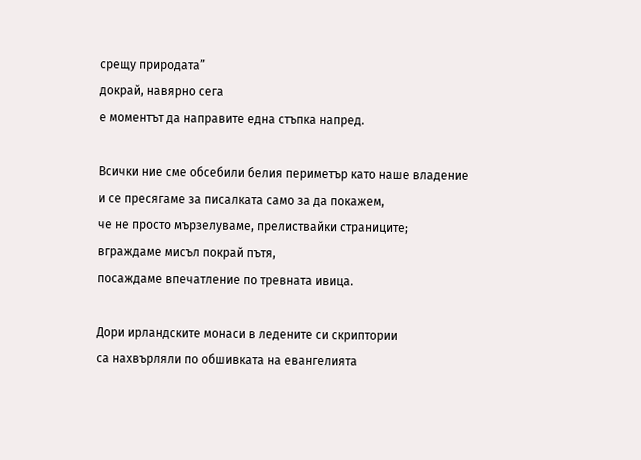срещу природата”
докрай, навярно сега
е моментът да направите една стъпка напред.

Всички ние сме обсебили белия периметър като наше владение
и се пресягаме за писалката само за да покажем,
че не просто мързелуваме, прелиствайки страниците;
вграждаме мисъл покрай пътя,
посаждаме впечатление по тревната ивица.

Дори ирландските монаси в ледените си скриптории
са нахвърляли по обшивката на евангелията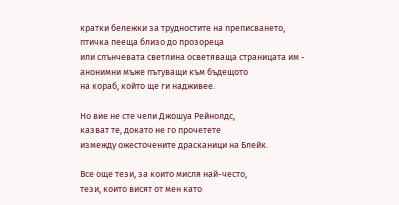кратки бележки за трудностите на преписването,
птичка пееща близо до прозореца
или слънчевата светлина осветяваща страницата им -
анонимни мъже пътуващи към бъдещото
на кораб, който ще ги надживее.

Но вие не сте чели Джошуа Рейнолдс,
казват те, докато не го прочетете
измежду ожесточените драсканици на Блейк.

Все още тези, за които мисля най-често,
тези, които висят от мен като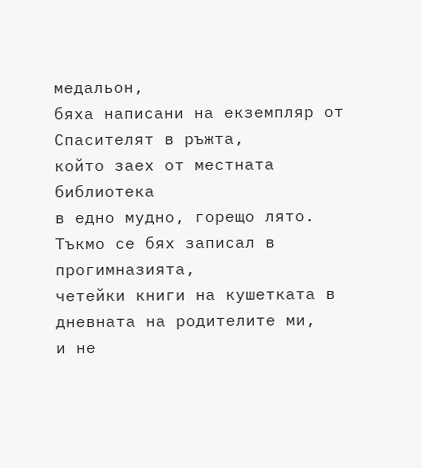медальон,
бяха написани на екземпляр от Спасителят в ръжта,
който заех от местната библиотека
в едно мудно, горещо лято.
Тъкмо се бях записал в прогимназията,
четейки книги на кушетката в дневната на родителите ми,
и не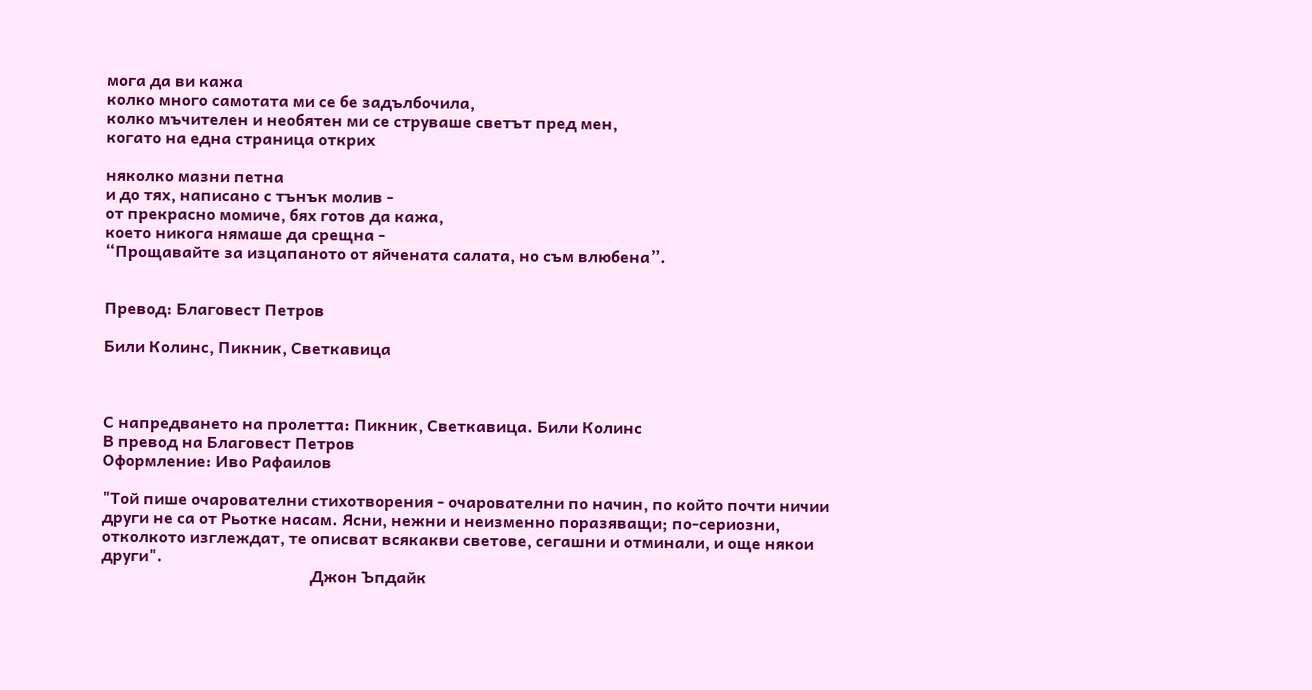мога да ви кажа
колко много самотата ми се бе задълбочила,
колко мъчителен и необятен ми се струваше светът пред мен,
когато на една страница открих

няколко мазни петна
и до тях, написано с тънък молив -
от прекрасно момиче, бях готов да кажа,
което никога нямаше да срещна -
“Прощавайте за изцапаното от яйчената салата, но съм влюбена”.


Превод: Благовест Петров

Били Колинс, Пикник, Светкавица



С напредването на пролетта: Пикник, Светкавица. Били Колинс
В превод на Благовест Петров
Оформление: Иво Рафаилов

"Той пише очарователни стихотворения - очарователни по начин, по който почти ничии други не са от Рьотке насам. Ясни, нежни и неизменно поразяващи; по-сериозни, отколкото изглеждат, те описват всякакви светове, сегашни и отминали, и още някои други".
                                                    Джон Ъпдайк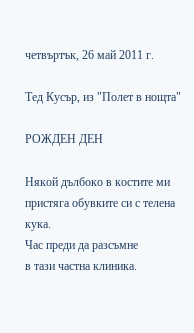четвъртък, 26 май 2011 г.

Тед Кусър, из "Полет в нощта"

РОЖДЕН ДЕН

Някой дълбоко в костите ми
пристяга обувките си с телена кука.
Час преди да разсъмне
в тази частна клиника.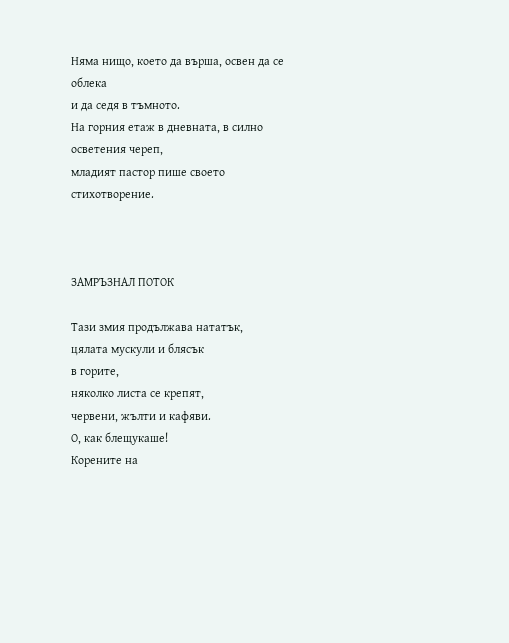Няма нищо, което да върша, освен да се облека
и да седя в тъмното.
На горния етаж в дневната, в силно осветения череп,
младият пастор пише своето стихотворение.



ЗАМРЪЗНАЛ ПОТОК

Тази змия продължава нататък,
цялата мускули и блясък
в горите,
няколко листа се крепят,
червени, жълти и кафяви.
О, как блещукаше!
Корените на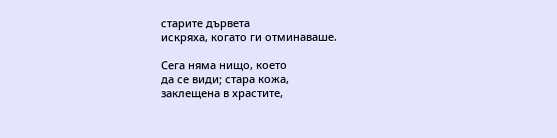старите дървета
искряха, когато ги отминаваше.

Сега няма нищо, което
да се види; стара кожа,
заклещена в храстите,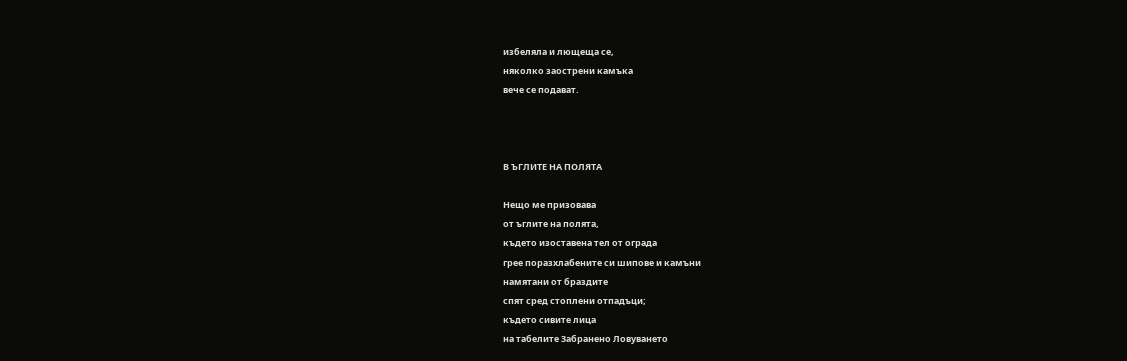избеляла и лющеща се,
няколко заострени камъка
вече се подават.



В ЪГЛИТЕ НА ПОЛЯТА

Нещо ме призовава
от ъглите на полята,
където изоставена тел от ограда
грее поразхлабените си шипове и камъни
намятани от браздите
спят сред стоплени отпадъци;
където сивите лица
на табелите Забранено Ловуването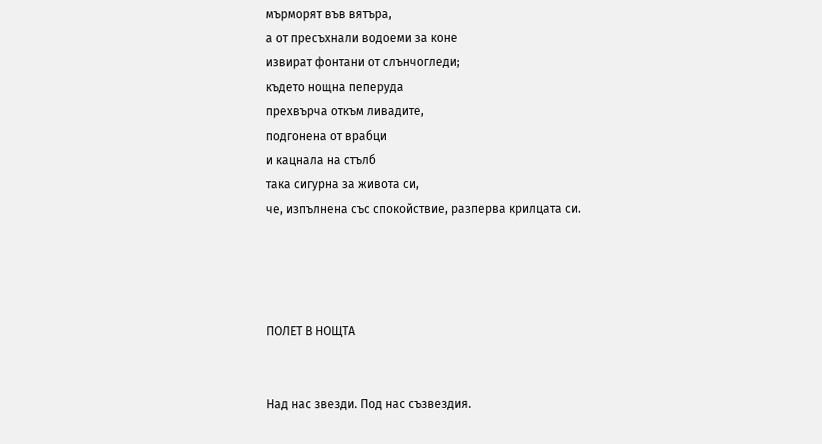мърморят във вятъра,
а от пресъхнали водоеми за коне
извират фонтани от слънчогледи;
където нощна пеперуда
прехвърча откъм ливадите,
подгонена от врабци
и кацнала на стълб
така сигурна за живота си,
че, изпълнена със спокойствие, разперва крилцата си.




ПОЛЕТ В НОЩТА


Над нас звезди. Под нас съзвездия.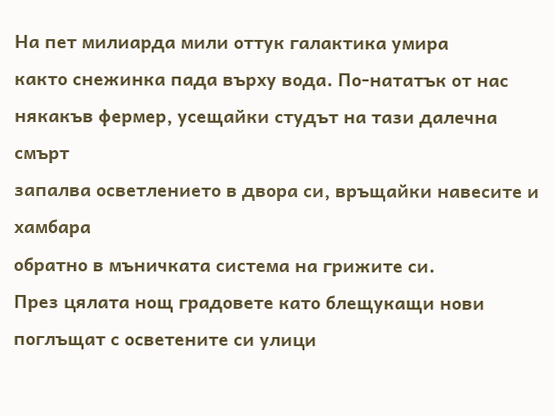На пет милиарда мили оттук галактика умира
както снежинка пада върху вода. По-нататък от нас
някакъв фермер, усещайки студът на тази далечна смърт
запалва осветлението в двора си, връщайки навесите и хамбара
обратно в мъничката система на грижите си.
През цялата нощ градовете като блещукащи нови
поглъщат с осветените си улици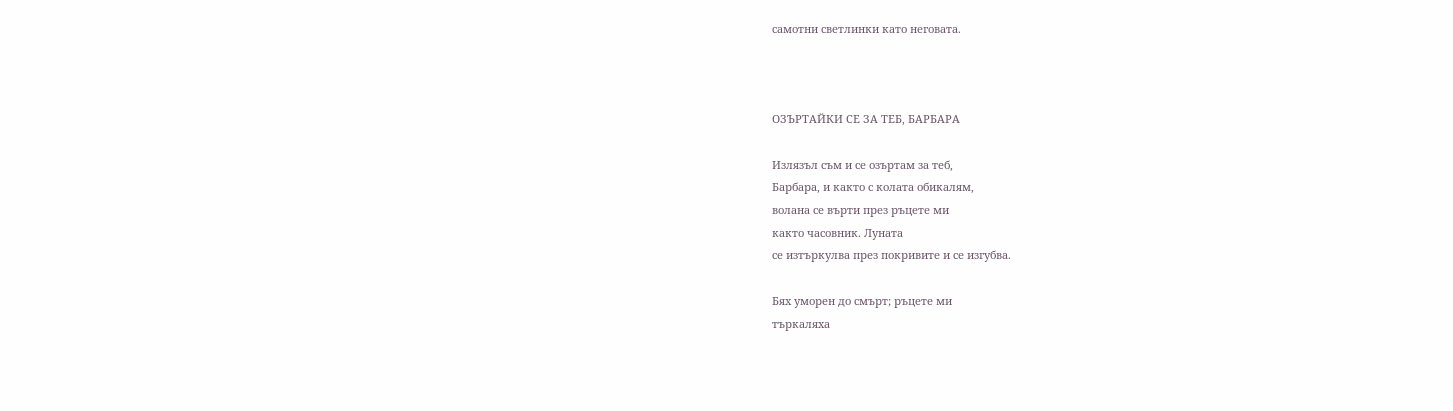самотни светлинки като неговата.



ОЗЪРТАЙКИ СЕ ЗА ТЕБ, БАРБАРА

Излязъл съм и се озъртам за теб,
Барбара, и както с колата обикалям,
волана се върти през ръцете ми
както часовник. Луната
се изтъркулва през покривите и се изгубва.

Бях уморен до смърт; ръцете ми
търкаляха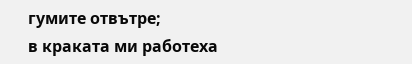гумите отвътре;
в краката ми работеха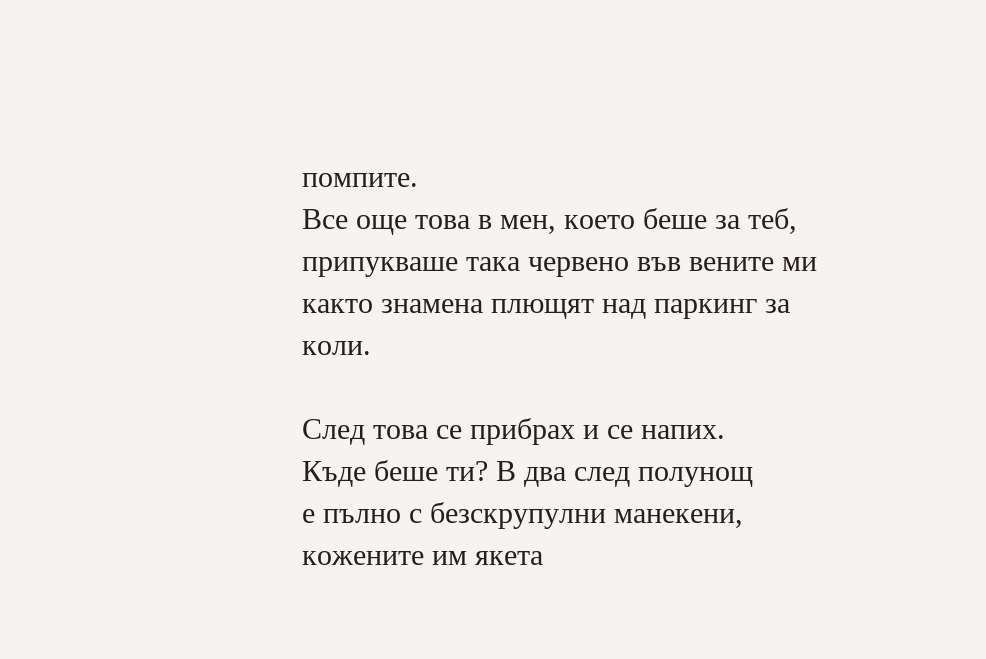помпите.
Все още това в мен, което беше за теб,
припукваше така червено във вените ми
както знамена плющят над паркинг за коли.

След това се прибрах и се напих.
Къде беше ти? В два след полунощ
е пълно с безскрупулни манекени,
кожените им якета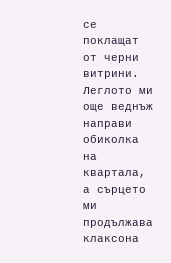се поклащат от черни витрини.
Леглото ми още веднъж направи обиколка на квартала,
а сърцето ми продължава клаксона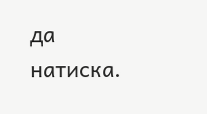да натиска.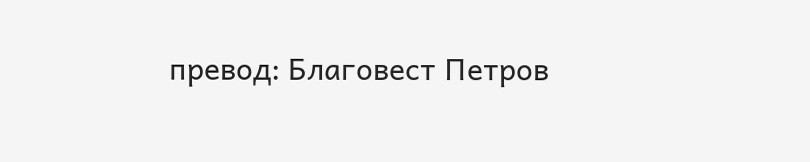превод: Благовест Петров